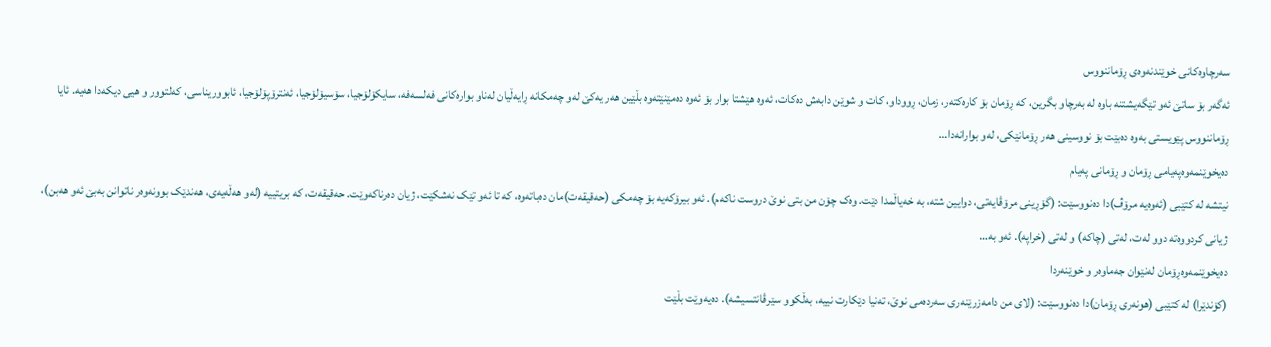سەرچاوەکانی خوێندنەوەی ڕۆماننووس
ئەگەر بۆ ساتێ ئەو تێگەیشتنە باوە لە بەرچاو بگرین، کە ڕۆمان بۆ کارەکتەر، زمان، ڕووداو، کات و شوێن دابەش دەکات، ئەوە هێشتا بوار بۆ ئەوە دەمێنێتەوە بڵێین هەر یەکێ لەو چەمکانە ڕایەڵیان لەناو بوارەکانی فەلسەفە، سایکۆلۆجیا، سۆسیۆلۆجیا، ئەنترۆپۆلۆجیا، ئابووریناسی، کەلتوور و هیی دیکەدا هەیە. ئایا ڕۆماننووس پێویستی بەوە دەبێت بۆ نووسینی هەر ڕۆمانێکی، لەو بوارانەدا…
دەیخوێنمەوەپەیامی ڕۆمان و ڕۆمانی پەیام
نیتشە لە کتێبی (ئەوەیە مرۆڤ)دا دەنووسێت: (گۆڕینی مرۆڤایەتی، دوایین شتە، بە خەیاڵمدا دێت. وەک چۆن من بتی نوێ دروست ناکەم). ئەو بیرۆکەیە بۆ چەمکی (حەقیقەت)مان دەباتەوە، کە تا ئەو تێک نەشکێت، ژیان دەرناکەوێت. حەقیقەت، کە بریتییە (لەو هەڵەیەی، هەندێک بوونەوەر ناتوانن بەبێ ئەو هەبن)، ژیانی کردووەتە دوو لەت، لەتی (چاکە) و لەتی (خراپە). ئەو بە…
دەیخوێنمەوەڕۆمان لەنێوان جەماوەر و خوێنەردا
(کۆندێرا) لە کتێبی (هونەری ڕۆمان)دا دەنووسێت: (لای من دامەزرێنەری سەردەمی نوێ، تەنیا دێکارت نییە، بەڵکوو سێرڤانتسیشە). دەیەوێت بڵێت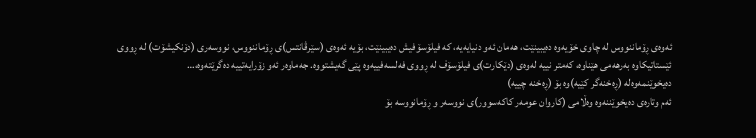ئەوەی ڕۆماننووس لە چاوی خۆیەوە دەیبینێت، هەمان ئەو دنیایەیە، کە فیلۆسۆفیش دەیبینێت، بۆیە ئەوەی (سێرڤانتس)ی ڕۆماننووس، نووسەری (دۆنکیشۆت) لە ڕووی ئێستاتیکاوە بەرهەمی هێناوە، کەمتر نییە لەوەی (دێکارت)ی فیلۆسۆف لە ڕووی فەلسەفییەوە پێی گەیشتووە. جەماوەر ئەو زۆرایەتییە دەگرێتەوە،…
دەیخوێنمەوەلە (ڕەخنەگر کێیە)وە بۆ (ڕەخنە چییە)
ئەم وتارەی دەیخوێننەوە وەڵامی (کاروان عومەر کاکەسوور)ی نووسەر و ڕۆمانووسە بۆ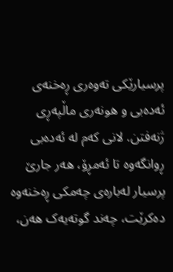پرسیارێکی تەوەری ڕەخنەی ئەدەبی و هونەری ماڵپەڕی ژنەفتن. لانی کەم لە ئەدەبی ڕوانگەوە تا ئەمڕۆ، هەر جارێ پرسیار لەبارەی چەمکی ڕەخنەوە دەکرێت، چەند گوتەیەک هەن،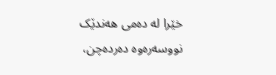خێرا لە دەمی هەندێک نووسەرەوە دەردەچن،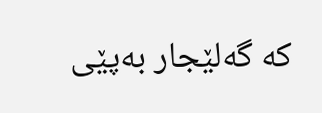کە گەلێجار بەپێی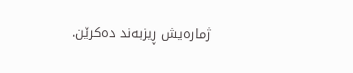ژمارەیش ڕیزبەند دەکرێن.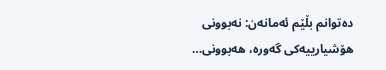دەتوانم بڵێم ئەمانەن: نەبوونی هۆشیارییەکی گەورە، هەبوونی…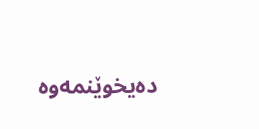دەیخوێنمەوە